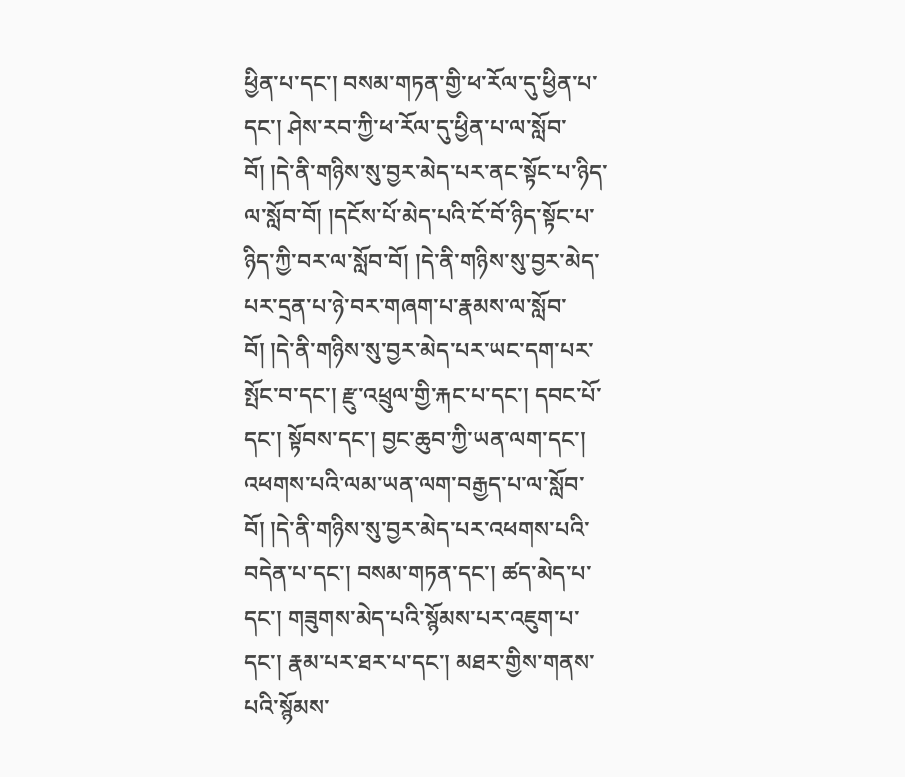ཕྱིན་པ་དང་། བསམ་གཏན་གྱི་ཕ་རོལ་དུ་ཕྱིན་པ་དང་། ཤེས་རབ་ཀྱི་ཕ་རོལ་དུ་ཕྱིན་པ་ལ་སློབ་བོ། །དེ་ནི་གཉིས་སུ་བྱར་མེད་པར་ནང་སྟོང་པ་ཉིད་ལ་སློབ་བོ། །དངོས་པོ་མེད་པའི་ངོ་བོ་ཉིད་སྟོང་པ་ཉིད་ཀྱི་བར་ལ་སློབ་བོ། །དེ་ནི་གཉིས་སུ་བྱར་མེད་པར་དྲན་པ་ཉེ་བར་གཞག་པ་རྣམས་ལ་སློབ་བོ། །དེ་ནི་གཉིས་སུ་བྱར་མེད་པར་ཡང་དག་པར་སྤོང་བ་དང་། རྫུ་འཕྲུལ་གྱི་རྐང་པ་དང་། དབང་པོ་དང་། སྟོབས་དང་། བྱང་ཆུབ་ཀྱི་ཡན་ལག་དང་། འཕགས་པའི་ལམ་ཡན་ལག་བརྒྱད་པ་ལ་སློབ་བོ། །དེ་ནི་གཉིས་སུ་བྱར་མེད་པར་འཕགས་པའི་བདེན་པ་དང་། བསམ་གཏན་དང་། ཚད་མེད་པ་དང་། གཟུགས་མེད་པའི་སྙོམས་པར་འཇུག་པ་དང་། རྣམ་པར་ཐར་པ་དང་། མཐར་གྱིས་གནས་པའི་སྙོམས་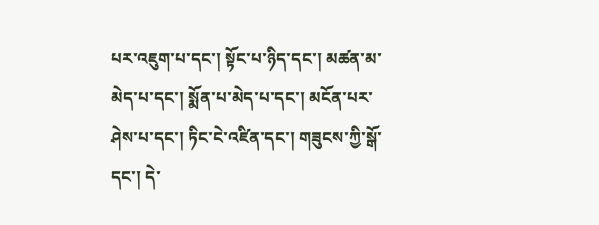པར་འཇུག་པ་དང་། སྟོང་པ་ཉིད་དང་། མཚན་མ་མེད་པ་དང་། སྨོན་པ་མེད་པ་དང་། མངོན་པར་ཤེས་པ་དང་། ཏིང་ངེ་འཛིན་དང་། གཟུངས་ཀྱི་སྒོ་དང་། དེ་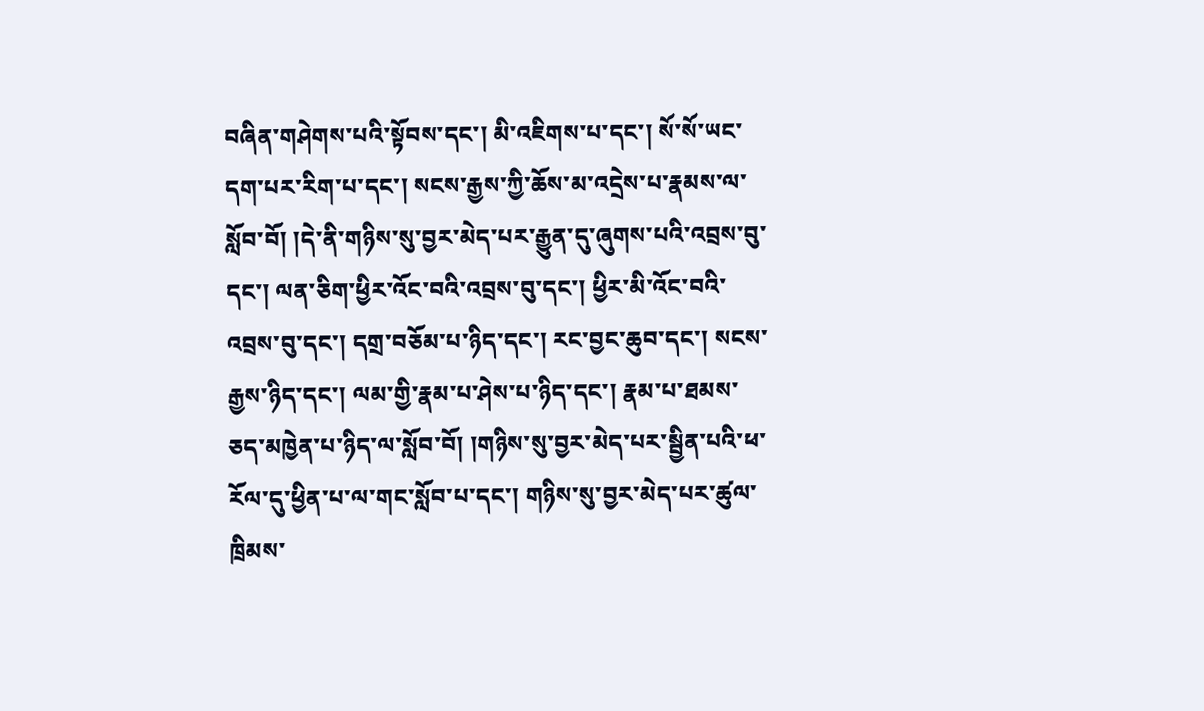བཞིན་གཤེགས་པའི་སྟོབས་དང་། མི་འཇིགས་པ་དང་། སོ་སོ་ཡང་དག་པར་རིག་པ་དང་། སངས་རྒྱས་ཀྱི་ཆོས་མ་འདྲེས་པ་རྣམས་ལ་སློབ་བོ། །དེ་ནི་གཉིས་སུ་བྱར་མེད་པར་རྒྱུན་དུ་ཞུགས་པའི་འབྲས་བུ་དང་། ལན་ཅིག་ཕྱིར་འོང་བའི་འབྲས་བུ་དང་། ཕྱིར་མི་འོང་བའི་འབྲས་བུ་དང་། དགྲ་བཅོམ་པ་ཉིད་དང་། རང་བྱང་ཆུབ་དང་། སངས་རྒྱས་ཉིད་དང་། ལམ་གྱི་རྣམ་པ་ཤེས་པ་ཉིད་དང་། རྣམ་པ་ཐམས་ཅད་མཁྱེན་པ་ཉིད་ལ་སློབ་བོ། །གཉིས་སུ་བྱར་མེད་པར་སྦྱིན་པའི་ཕ་རོལ་དུ་ཕྱིན་པ་ལ་གང་སློབ་པ་དང་། གཉིས་སུ་བྱར་མེད་པར་ཚུལ་ཁྲིམས་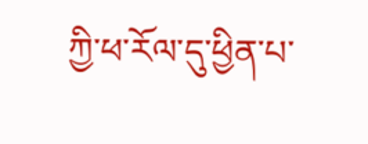ཀྱི་ཕ་རོལ་དུ་ཕྱིན་པ་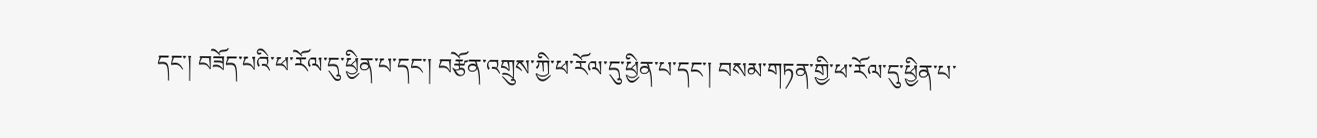དང་། བཟོད་པའི་ཕ་རོལ་དུ་ཕྱིན་པ་དང་། བརྩོན་འགྲུས་ཀྱི་ཕ་རོལ་དུ་ཕྱིན་པ་དང་། བསམ་གཏན་གྱི་ཕ་རོལ་དུ་ཕྱིན་པ་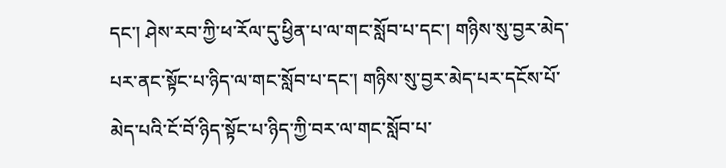དང་། ཤེས་རབ་ཀྱི་ཕ་རོལ་དུ་ཕྱིན་པ་ལ་གང་སློབ་པ་དང་། གཉིས་སུ་བྱར་མེད་པར་ནང་སྟོང་པ་ཉིད་ལ་གང་སློབ་པ་དང་། གཉིས་སུ་བྱར་མེད་པར་དངོས་པོ་མེད་པའི་ངོ་བོ་ཉིད་སྟོང་པ་ཉིད་ཀྱི་བར་ལ་གང་སློབ་པ་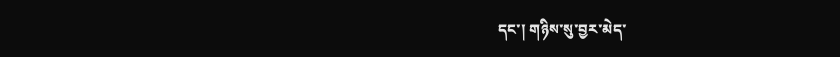དང་། གཉིས་སུ་བྱར་མེད་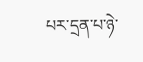པར་དྲན་པ་ཉེ་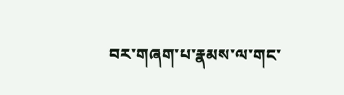བར་གཞག་པ་རྣམས་ལ་གང་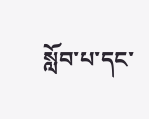སློབ་པ་དང་